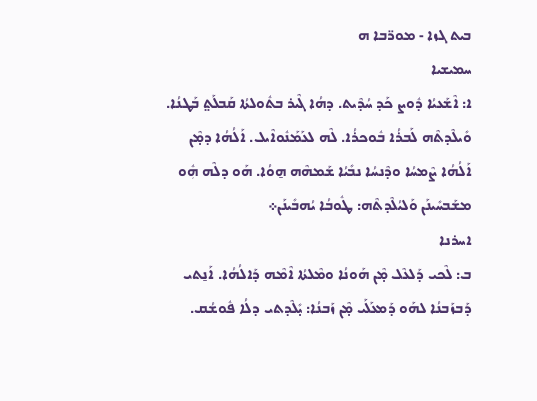ܒܝܬ ܓܙܐ - ܡܘܪ̈ܒܐ ܗ
ܚܡܝܫܝܐ
ܐ: ܐܶܫܰܥܝܳܐ ܕܽܘܨ ܟܰܕ ܚܳܕܶܝܬ. ܕܗܳܐ ܓܶܝܪ ܒܬܽܘܠܬܳܐ ܩܰܒܠܰܬ݀ ܒܰܛܢܳܐ. ܘܺܝܠܶܕܬܶܗ ܠܰܒܪܳܐ ܒܽܘܟܪܳܐ. ܠܶܗ ܠܥܰܡܰܢܽܘܐܶܝܠ. ܐܰ‌ܠܳܗܳܐ ܕܡ̣ܶܢ ܐܰ‌ܠܳܗܳܐ ܨܶܡܚܳܐ ܘܕܶܢܚܳܐ ܢܒܺܝܳܐ ܫܰܡܗܶܗ ܗ̱ܘܳܐ. ܗܰܘ ܕܠܶܗ ܗܼܽܘ ܡܫܰܒܚܺܝܢܰܢ ܘܰܠܝܳܠܶܕܬܶܗ: ܛܽܘܒܳܐ ܝܳܗܒܺܝܢܰܢ܀
ܐܚܪܢܐ
ܒ: ܠܶܟܝ ܕܰܠܥܶܠ ܡ̣ܶܢ ܗܰܘܢܳܐ ܘܡܶܠܬܳܐ ܐܶܡܶܗ ܕܰܐ‌ܠܳܗܳܐ. ܐܰܢ̱ܬܝ ܕܰܒܙܰܒܢܳܐ ܠܗܰܘ ܕܰܡܥܰܠܰܝ ܡ̣ܶܢ ܙܰܒܢܳܐ: ܝ̣ܺܠܶܕܬܝ ܕܠܳܐ ܦܽܘܫܳܩ.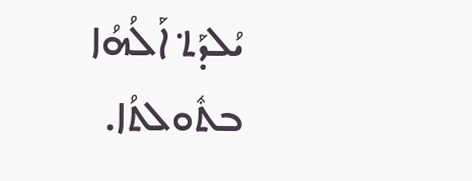ܝܳܠܕܰܬ݀ ܐܰ‌ܠܳܗܳܐ ܒܬܽܘܠܬܳܐ.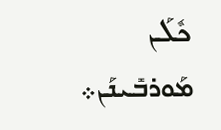ܟܽܠܰܢ ܡܰܘܪܒܺܝܢܰܢ܀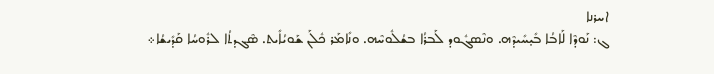ܐܚܪܢܐ
ܓ: ܢܰܘܕܶܐ ܠܰܐܒܳܐ ܒܺܝ̣ܚܺܝܕܶܗ. ܘܢܶܣܓܽܘܕ ܠܰܒܪܳܐ ܒܫܳܠܽܘܚܶܗ. ܘܢܺܐܡܰܪ ܟܽܠܰܢ ܫܰܘܝܳܐܺܝܬ. ܣܶܓܕܬܳܐ ܠܪܽܘܚܳܐ ܩܰܕܺܝܫܳܐ܀